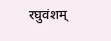रघुवंशम्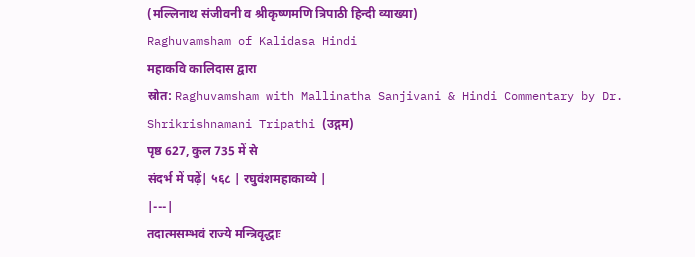(मल्लिनाथ संजीवनी व श्रीकृष्णमणि त्रिपाठी हिन्दी व्याख्या)
Raghuvamsham of Kalidasa Hindi
महाकवि कालिदास द्वारा
स्रोत: Raghuvamsham with Mallinatha Sanjivani & Hindi Commentary by Dr. Shrikrishnamani Tripathi (उद्गम)
पृष्ठ 627, कुल 735 में से
संदर्भ में पढ़ें| ५६८ | रघुवंशमहाकाव्ये |
|---|
तदात्मसम्भवं राज्ये मन्त्रिवृद्धाः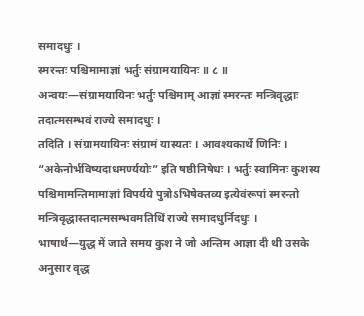समादधुः ।
स्मरन्तः पश्चिमामाज्ञां भर्तुः संग्रामयायिनः ॥ ८ ॥
अन्वयः—संग्रामयायिनः भर्तुः पश्चिमाम् आज्ञां स्मरन्तः मन्त्रिवृद्धाः तदात्मसम्भवं राज्ये समादधुः ।
तदिति । संग्रामयायिनः संग्रामं यास्यतः । आवश्यकार्थे णिनिः । “अकेनोर्भविष्यदाधमर्ण्ययोः” इति षष्ठीनिषेधः । भर्तुः स्वामिनः कुशस्य पश्चिमामन्तिमामाज्ञां विपर्यये पुत्रोऽभिषेक्तव्य इत्येवंरूपां स्मरन्तो मन्त्रिवृद्धास्तदात्मसम्भवमतिथिं राज्ये समादधुर्निदधुः ।
भाषार्थ—युद्ध में जाते समय कुश ने जो अन्तिम आज्ञा दी थी उसके अनुसार वृद्ध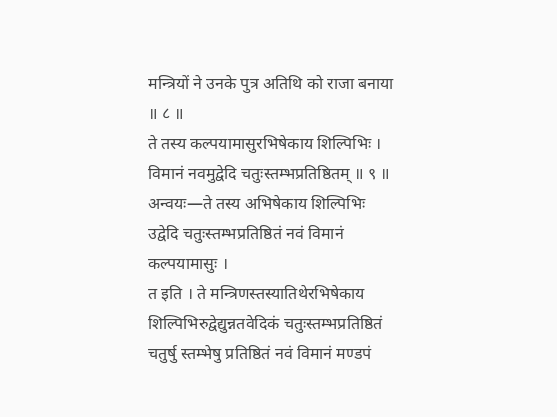मन्त्रियों ने उनके पुत्र अतिथि को राजा बनाया ॥ ८ ॥
ते तस्य कल्पयामासुरभिषेकाय शिल्पिभिः ।
विमानं नवमुद्वेदि चतुःस्तम्भप्रतिष्ठितम् ॥ ९ ॥
अन्वयः—ते तस्य अभिषेकाय शिल्पिभिः उद्वेदि चतुःस्तम्भप्रतिष्ठितं नवं विमानं कल्पयामासुः ।
त इति । ते मन्त्रिणस्तस्यातिथेरभिषेकाय शिल्पिभिरुद्वेद्युन्नतवेदिकं चतुःस्तम्भप्रतिष्ठितं चतुर्षु स्तम्भेषु प्रतिष्ठितं नवं विमानं मण्डपं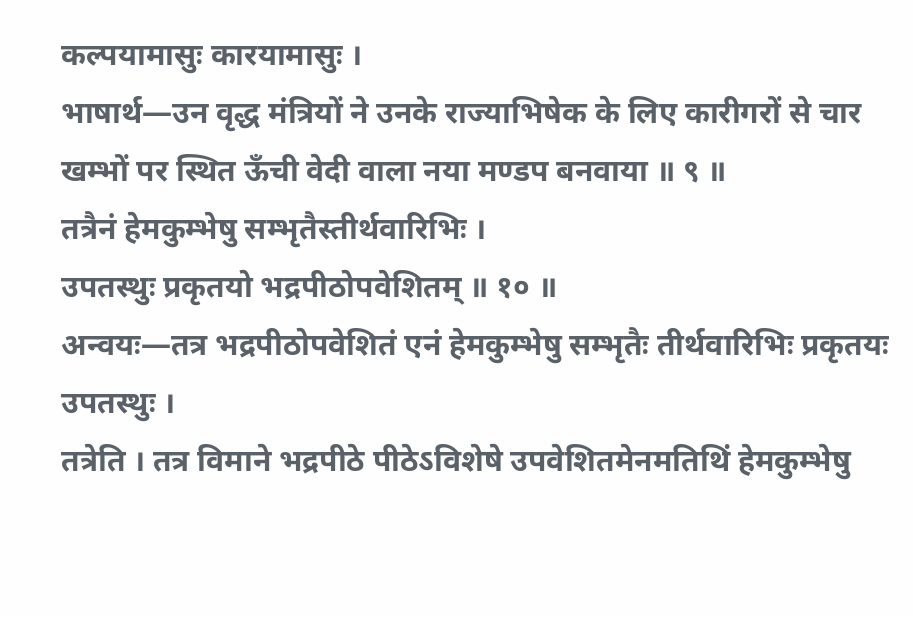कल्पयामासुः कारयामासुः ।
भाषार्थ—उन वृद्ध मंत्रियों ने उनके राज्याभिषेक के लिए कारीगरों से चार खम्भों पर स्थित ऊँची वेदी वाला नया मण्डप बनवाया ॥ ९ ॥
तत्रैनं हेमकुम्भेषु सम्भृतैस्तीर्थवारिभिः ।
उपतस्थुः प्रकृतयो भद्रपीठोपवेशितम् ॥ १० ॥
अन्वयः—तत्र भद्रपीठोपवेशितं एनं हेमकुम्भेषु सम्भृतैः तीर्थवारिभिः प्रकृतयः उपतस्थुः ।
तत्रेति । तत्र विमाने भद्रपीठे पीठेऽविशेषे उपवेशितमेनमतिथिं हेमकुम्भेषु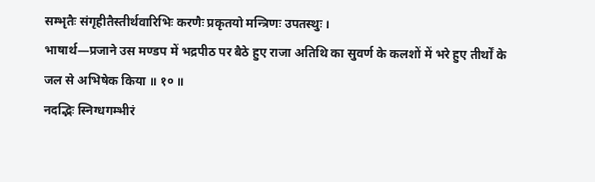सम्भृतैः संगृहीतैस्तीर्थवारिभिः करणैः प्रकृतयो मन्त्रिणः उपतस्थुः ।
भाषार्थ—प्रजाने उस मण्डप में भद्रपीठ पर बैठे हुए राजा अतिथि का सुवर्ण के कलशों में भरे हुए तीर्थों के जल से अभिषेक किया ॥ १० ॥
नदद्भिः स्निग्धगम्भीरं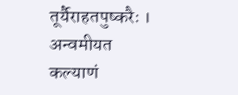तूर्यैराहतपुष्करैः ।
अन्वमीयत कल्याणं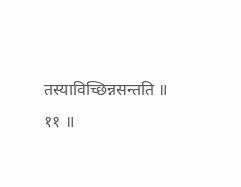तस्याविच्छिन्नसन्तति ॥ ११ ॥